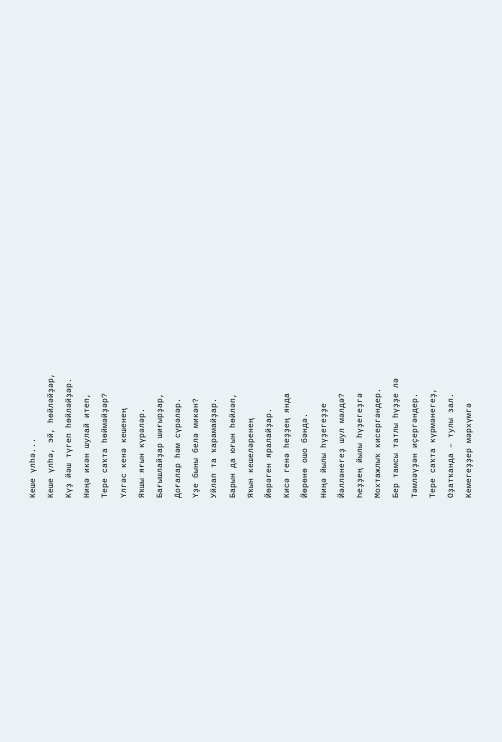Кеше үлһә...
Кеше үлһә, эй, һөйләйҙәр,
Күҙ йәш түгеп һөйләйҙәр.
Ниңә икән шулай итеп,
Тере саҡта һөймәйҙәр?
Үлгәс кенә кешенең
Яҡшы яғын күрәләр.
Бағышлайҙар шиғырҙар,
Доғалар һәм сүрәләр.
Үҙе быны белә микән?
Уйлап та ҡарамайҙар.
Барын да юғын һөйләп,
Яҡын кешеләренең
Йөрәген яралайҙар.
Кисә генә һеҙҙең янда
Йөрөнө ошо бәндә.
Ниңә йылы һүҙегеҙҙе
Йәлләнегеҙ шул мәлдә?
Һеҙҙең йылы һүҙегеҙгә
Мохтажлыҡ кисергәндер.
Бер тамсы татлы һүҙҙе лә
Тәмләүҙән иҫергәндер.
Тере саҡта күрмәнегеҙ,
Оҙатҡанда – тулы зал.
Кемегеҙҙер мәрхүмгә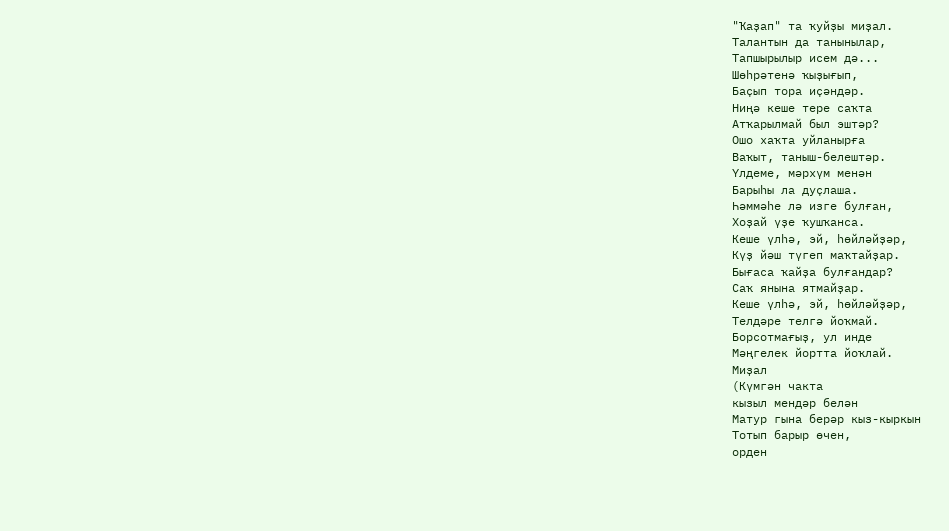"Ҡаҙап" та ҡуйҙы миҙал.
Талантын да танынылар,
Тапшырылыр исем дә...
Шөһрәтенә ҡыҙығып,
Баҫып тора иҫәндәр.
Ниңә кеше тере саҡта
Атҡарылмай был эштәр?
Ошо хаҡта уйланырға
Ваҡыт, таныш-белештәр.
Үлдеме, мәрхүм менән
Барыһы ла дуҫлаша.
Һәммәһе лә изге булған,
Хоҙай үҙе ҡушҡанса.
Кеше үлһә, эй, һөйләйҙәр,
Күҙ йәш түгеп маҡтайҙар.
Бығаса ҡайҙа булғандар?
Саҡ янына ятмайҙар.
Кеше үлһә, эй, һөйләйҙәр,
Телдәре телгә йоҡмай.
Борсотмағыҙ, ул инде
Мәңгелек йортта йоҡлай.
Миҙал
(Күмгән чакта
кызыл мендәр белән
Матур гына берәр кыз-кыркын
Тотып барыр өчен,
орден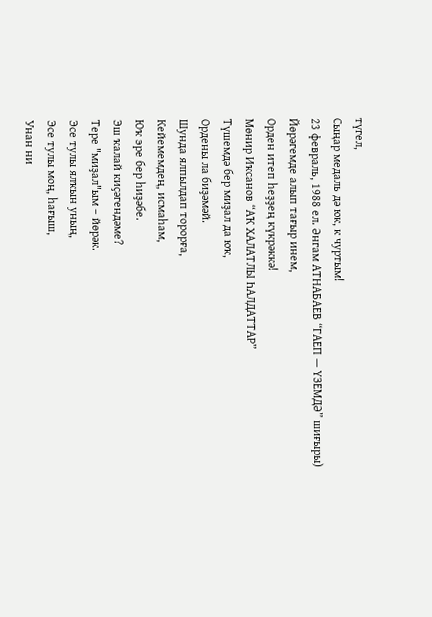түгел,
Сыңар медаль дә юк, к чуртым!
23 февраль, 1988 ел. Әнгам АТНАБАЕВ “ГАЕП — ҮЗЕМДӘ” шиғыры)
Йөрәгемде алып тағыр инем,
Орден итеп һеҙҙең күкрәккә!
Мөнир Иҡсанов “АҠ ХАЛАТЛЫ ҺАЛДАТТАР”
Түшемдә бер миҙал да юҡ,
Ордены ла биҙәмәй.
Шунда ялпылдап торорға,
Кейемемдең, исмаһам,
Юҡ эре бер һиҙәбе.
Эш ҡалай киҫәгендәме?
Тере "миҙал"ым – йөрәк.
Эсе тулы ялҡын уның,
Эсе тулы моң, һағыш,
Унан ни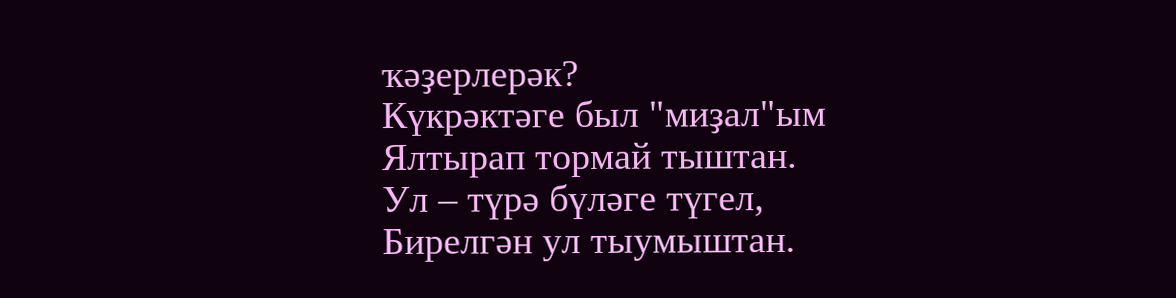ҡәҙерлерәк?
Күкрәктәге был "миҙал"ым
Ялтырап тормай тыштан.
Ул – түрә бүләге түгел,
Бирелгән ул тыумыштан.